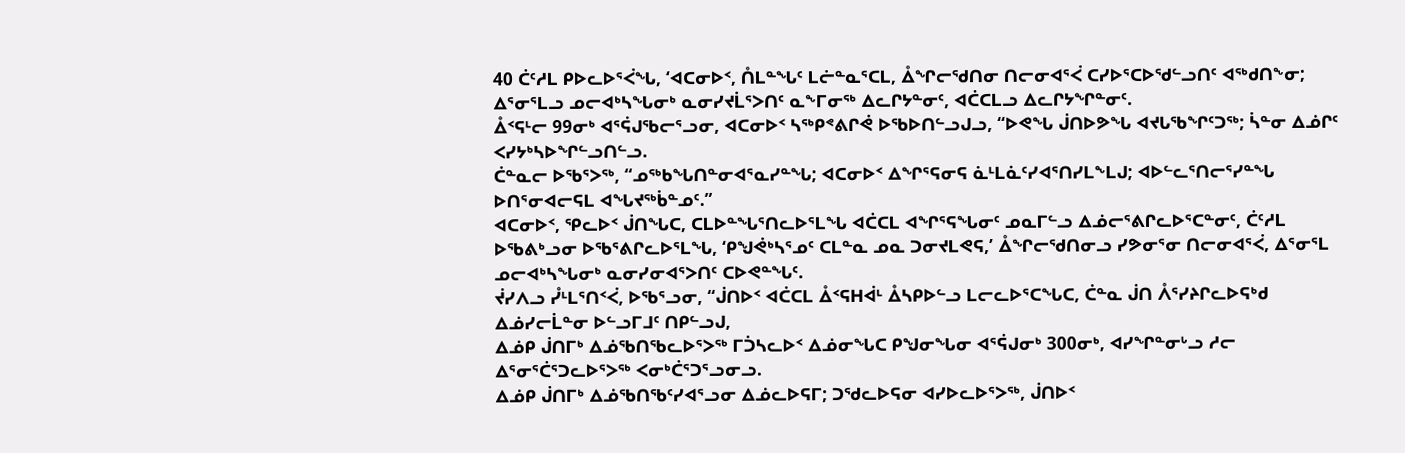40 ᑖᑦᓱᒪ ᑭᐅᓚᐅᕐᐹᖓ, ‘ᐊᑕᓂᐅᑉ, ᑍᒪᓐᖓᑦ ᒪᓖᓐᓇᕐᑕᒪ, ᐂᖏᓕᖁᑎᓂ ᑎᓕᓂᐊᕐᐹ ᑕᓯᐅᕐᑕᐅᖁᓪᓗᑎᑦ ᐊᖅᑯᑎᖕᓂ; ᐃᕐᓂᕐᒪᓗ ᓄᓕᐊᒃᓴᖓᓂᒃ ᓇᓂᓯᔪᒫᕐᐳᑎᑦ ᓇᖕᒥᓂᖅ ᐃᓚᒋᔭᓐᓂᑦ, ᐊᑖᑕᒪᓗ ᐃᓚᒋᔭᖏᓐᓂᑦ.
ᐂᑉᕋᒻᓕ 99ᓂᒃ ᐊᕐᕌᒍᖃᓕᕐᓗᓂ, ᐊᑕᓂᐅᑉ ᓴᖅᑭᕝᕕᒋᕚ ᐅᖃᐅᑎᓪᓗᒍᓗ, “ᐅᕙᖓ ᒎᑎᐅᕗᖓ ᐊᔪᒐᖃᖏᑦᑐᖅ; ᓵᓐᓂ ᐃᓅᒋᑦ ᐸᓯᔭᒃᓴᐅᖏᓪᓗᑎᓪᓗ.
ᑖᓐᓇᓕ ᐅᖃᕐᐳᖅ, “ᓄᖅᑲᖓᑎᓐᓂᐊᕐᓇᓯᓐᖓ; ᐊᑕᓂᐅᑉ ᐃᖏᕐᕋᓂᕋ ᓈᒻᒪᓈᑦᓯᐊᕐᑎᓯᒪᖕᒪᒍ; ᐊᐅᓪᓚᕐᑎᓕᕐᓯᓐᖓ ᐅᑎᕐᓂᐊᓕᕋᒪ ᐊᖓᔪᖅᑳᓐᓄᑦ.”
ᐊᑕᓂᐅᑉ, ᕿᓚᐅᑉ ᒎᑎᖓᑕ, ᑕᒪᐅᓐᖓᕐᑎᓚᐅᕐᒪᖓ ᐊᑖᑕᒪ ᐊᖏᕐᕋᖓᓂᑦ ᓄᓇᒥᓪᓗ ᐃᓅᓕᕐᕕᒋᓚᐅᕐᑕᓐᓂᑦ, ᑖᑦᓱᒪ ᐅᖃᕕᒃᓗᓂ ᐅᖃᕐᕕᒋᓚᐅᕐᒪᖓ, ‘ᑭᖑᕚᒃᓴᕐᓄᑦ ᑕᒪᓐᓇ ᓄᓇ ᑐᓂᔪᒪᕙᕋ,’ ᐂᖏᓕᖁᑎᓂᓗ ᓯᕗᓂᕐᓂ ᑎᓕᓂᐊᕐᐹ, ᐃᕐᓂᕐᒪ ᓄᓕᐊᒃᓴᖓᓂᒃ ᓇᓂᓯᓂᐊᕐᐳᑎᑦ ᑕᐅᕙᓐᖓᑦ.
ᔫᓯᐱᓗ ᓮᒻᒪᕐᑎᑉᐹ, ᐅᖃᕐᓗᓂ, “ᒎᑎᐅᑉ ᐊᑖᑕᒪ ᐂᑉᕋᕼᐋᒻ ᐂᓴᑭᐅᓪᓗ ᒪᓕᓚᐅᕐᑕᖓᑕ, ᑖᓐᓇ ᒎᑎ ᐰᕐᓯᔨᒋᓚᐅᕋᒃᑯ ᐃᓅᓯᓕᒫᓐᓂ ᐅᓪᓗᒥᒧᑦ ᑎᑭᓪᓗᒍ,
ᐃᓅᑭ ᒎᑎᒥᒃ ᐃᓅᖃᑎᖃᓚᐅᕐᐳᖅ ᒥᑑᓴᓚᐅᑉ ᐃᓅᓂᖓᑕ ᑭᖑᓂᖓᓂ ᐊᕐᕌᒍᓂᒃ 300ᓂᒃ, ᐊᓯᖏᓐᓂᒡᓗ ᓱᓕ ᐃᕐᓂᕐᑖᕐᑐᓚᐅᕐᐳᖅ ᐸᓂᒃᑖᕐᑐᕐᓗᓂᓗ.
ᐃᓅᑭ ᒎᑎᒥᒃ ᐃᓅᖃᑎᖃᑦᓯᐊᕐᓗᓂ ᐃᓅᓚᐅᕋᒥ; ᑐᖁᓚᐅᕋᓂ ᐊᓯᐅᓚᐅᕐᐳᖅ, ᒎᑎᐅᑉ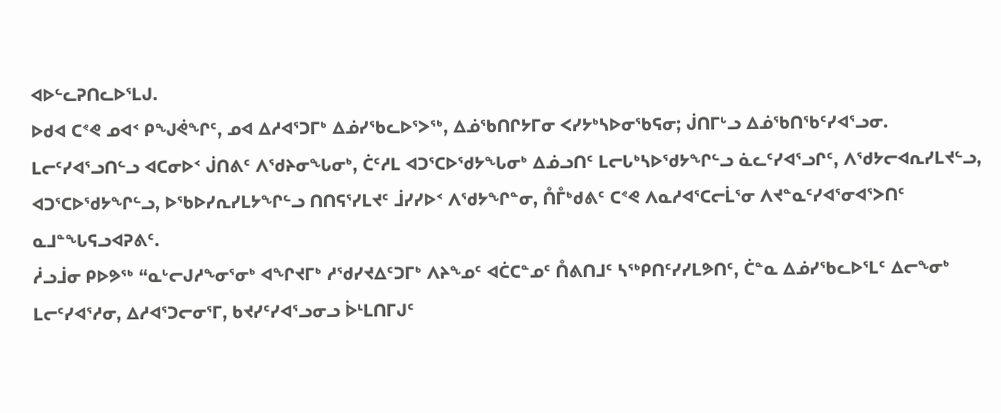ᐊᐅᓪᓚᕈᑎᓚᐅᕐᒪᒍ.
ᐅᑯᐊ ᑕᕝᕙ ᓄᐊᑉ ᑭᖑᕚᖏᑦ, ᓄᐊ ᐃᓱᐊᕐᑐᒥᒃ ᐃᓅᓯᖃᓚᐅᕐᐳᖅ, ᐃᓅᖃᑎᒋᔭᒥᓂ ᐸᓯᔭᒃᓴᐅᓂᖃᕋᓂ; ᒎᑎᒥᒡᓗ ᐃᓅᖃᑎᖃᑦᓯᐊᕐᓗᓂ.
ᒪᓕᑦᓯᐊᕐᓗᑎᓪᓗ ᐊᑕᓂᐅᑉ ᒎᑎᕕᑦ ᐱᖁᔨᓂᖓᓂᒃ, ᑖᑦᓱᒪ ᐊᑐᕐᑕᐅᖁᔭᖓᓂᒃ ᐃᓅᓗᑎᑦ ᒪᓕᒐᒃᓴᐅᖁᔭᖏᓪᓗ ᓈᓚᑦᓯᐊᕐᓗᒋᑦ, ᐱᖁᔭᓕᐊᕆᓯᒪᔪᓪᓗ, ᐊᑐᕐᑕᐅᖁᔭᖏᓪᓗ, ᐅᖃᐅᓯᕆᓯᒪᔭᖏᓪᓗ ᑎᑎᕋᕐᓯᒪᔪᑦ ᒨᓯᓯᐅᑉ ᐱᖁᔭᖏᓐᓂ, ᑍᒤᒃᑯᕕᑦ ᑕᕝᕙ ᐱᓇᓱᐊᕐᑕᓕᒫᕐᓂ ᐱᔪᓐᓇᑦᓯᐊᕐᓂᐊᕐᐳᑎᑦ ᓇᒧᓐᖓᕋᓗᐊᕈᕕᑦ.
ᓲᓗᒨᓂ ᑭᐅᕗᖅ “ᓇᒡᓕᒍᓱᖕᓂᕐᓂᒃ ᐊᖏᔪᒥᒃ ᓱᖁᓯᔪᐃᑦᑐᒥᒃ ᐱᔨᖕᓄᑦ ᐊᑖᑕᓐᓄᑦ ᑍᕕᑎᒧᑦ ᓴᖅᑭᑎᑦᓯᓯᒪᕗᑎᑦ, ᑖᓐᓇ ᐃᓅᓯᖃᓚᐅᕐᒪᑦ ᐃᓕᖕᓂᒃ ᒪᓕᑦᓯᐊᕐᓱᓂ, ᐃᓱᐊᕐᑐᓕᓂᕐᒥ, ᑲᔪᓯᑦᓯᐊᕐᓗᓂᓗ ᐆᒻᒪᑎᒥᒍᑦ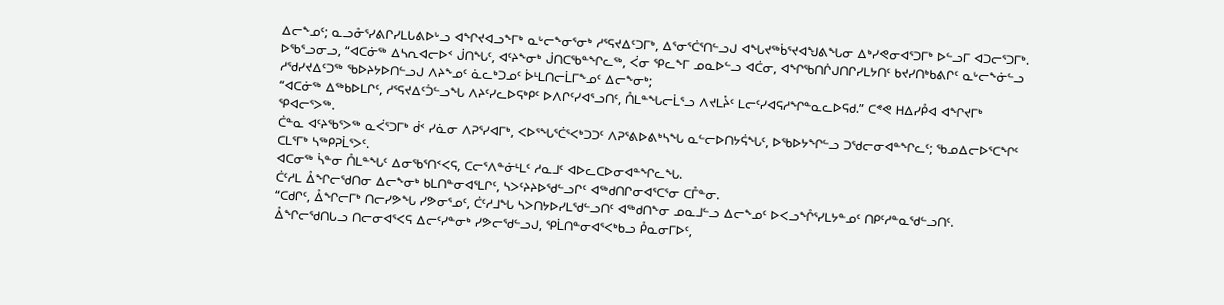ᐃᓕᖕᓄᑦ; ᓇᓗᓁᕐᓯᕕᒋᓯᒪᒐᕕᐅᒡᓗ ᐊᖏᔪᐊᓗᖕᒥᒃ ᓇᒡᓕᖕᓂᕐᓂᒃ ᓱᕐᕋᔪᐃᑦᑐᒥᒃ, ᐃᕐᓂᕐᑖᕐᑎᓪᓗᒍ ᐊᖓᔪᖅᑳᕐᔪᐊᖑᕕᖓᓂ ᐃᒃᓯᕙᓂᐊᕐᑐᒥᒃ ᐅᓪᓗᒥ ᐊᑐᓕᕐᑐᒥᒃ.
ᐅᖃᕐᓗᓂᓗ, “ᐊᑕᓃᖅ ᐃᓴᕆᐊᓕᐅᑉ ᒎᑎᖓᑦ, ᐊᑦᔨᖕᓂᒃ ᒎᑎᑕᖃᓐᖏᓚᖅ, ᐹᓂ ᕿᓚᖕᒥ ᓄᓇᐅᓪᓗ ᐊᑖᓂ, ᐊᖏᖃᑎᒌᒍᑎᒋᓯᒪᔭᑎᑦ ᑲᔪᓯᑎᒃᑲᕕᒋᑦ ᓇᒡᓕᖕᓃᓪᓗ ᓱᖁᓯᔪᐃᑦᑐᖅ ᖃᐅᔨᔭᐅᑎᓪᓗᒍ ᐱᔨᖕᓄᑦ ᓈᓚᒃᑐᓄᑦ ᐆᒻᒪᑎᓕᒫᒥᖕᓄᑦ ᐃᓕᖕᓂᒃ;
“ᐊᑕᓃᖅ ᐃᖅᑲᐅᒪᒋᑦ, ᓱᕐᕋᔪᐃᑦᑑᓪᓗᖓ ᐱᔨᑦᓯᓚᐅᕋᒃᑭᑦ ᐅᐱᒋᑦᓯᐊᕐᓗᑎᑦ, ᑍᒪᓐᖓᓕᒫᕐᓗ ᐱᔪᒪᔧᑦ ᒪᓕᑦᓯᐊᕋᓱᖏᓐᓇᓚᐅᕋᑯ.” ᑕᕝᕙ ᕼᐃᓯᑬᐊ ᐊᖏᔪᒥᒃ ᕿᐊᓕᕐᐳᖅ.
ᑖᓐᓇ ᐊᑦᔨᖃᕐᐳᖅ ᓇᐹᕐᑐᒥᒃ ᑰᑉ ᓯᓈᓂ ᐱᕈᕐᓯᐊᒥᒃ, ᐸᐅᕐᖓᕐᑖᕐᐸᒃᑐᑐᑦ ᐱᕈᕐᕕᐅᕕᒃᓴᖓ ᓇᓪᓕᐅᑎᔭᕌᖓᑦ, ᐅᖃᐅᔭᖏᓪᓗ ᑐᖁᓕᓂᐊᓐᖏᓚᑦ; ᖃᓄᐃᓕᐅᕐᑕᖏᑦ ᑕᒪᕐᒥᒃ ᓴᖅᑭᕈᒫᕐᐳᑦ.
ᐊᑕᓂᖅ ᓵᓐᓂ ᑍᒪᓐᖓᑦ ᐃᓂᖃᕐᑎᑉᐸᕋ, ᑕᓕᕐᐱᓐᓃᒻᒪᑦ ᓱᓇᒧᑦ ᐊᐅᓚᑕᐅᓂᐊᓐᖏᓚᖓ.
ᑖᑦᓱᒪ ᐂᖏᓕᖁᑎᓂ ᐃᓕᖕᓂᒃ ᑲᒪᑎᓐᓂᐊᕐᒪᒋᑦ, ᓴᐳᑦᔨᔨᐅᖁᓪᓗᒋᑦ ᐊᖅᑯᑎᒋᓂᐊᕐᑕᕐᓂ ᑕᒤᓐᓂ.
“ᑕᑯᒋᑦ, ᐂᖏᓕᒥᒃ ᑎᓕᓯᕗᖓ ᓯᕗᓂᕐᓄᑦ, ᑖᑦᓱᒧᖓ ᓴᐳᑎᔭᐅᓯᒪᖁᓪᓗᑎᑦ ᐊᖅᑯᑎᖕᓂ ᓄᓇᒧᓪᓗ ᐃᓕᖕᓄᑦ ᐅᐸᓗᖎᕐᓯᒪᔭᓐᓄᑦ ᑎᑭᑦᓱᓐᓇᖁᓪᓗᑎᑦ.
ᐂᖏᓕᖁᑎᒐᓗ ᑎᓕᓂᐊᕐᐸᕋ ᐃᓕᑦᓯᓐᓂᒃ ᓯᕗᓕᖁᓪᓗᒍ, ᕿᒫᑎᓐᓂᐊᕐᐸᒃᑲᓗ ᑬᓇᓂᒥᐅᑦ,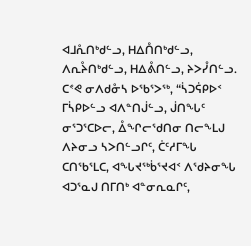ᐊᒧᕅᑎᒃᑯᓪᓗ, ᕼᐃᑍᑎᒃᑯᓪᓗ, ᐱᕆᔧᑎᒃᑯᓪᓗ, ᕼᐃᕔᑎᓪᓗ, ᔨᐳᓮᑎᓪᓗ.
ᑕᕝᕙ ᓂᐱᑯᓁᓴ ᐅᖃᕐᐳᖅ, “ᓵᑐᕌᑭᐅᑉ ᒥᓵᑭᐅᓪᓗ ᐊᐱᓐᑎᒎᓪᓗ, ᒎᑎᖓᑦ ᓂᕐᑐᕐᑕᐅᓕ, ᐂᖏᓕᖁᑎᓂ ᑎᓕᖕᒪᒍ ᐱᔨᓂᓗ ᓴᐳᑎᓪᓗᒋᑦ, ᑖᑦᓱᒥᖓ ᑕᑎᖃᕐᒪᑕ, ᐊᖓᔪᖅᑳᕐᔪᐊᑉ ᐱᖁᔨᓂᖓ ᐊᑐᕐᓇᒍ ᑎᒥᑎᒃ ᐊᓐᓂᕆᓇᒋᑦ,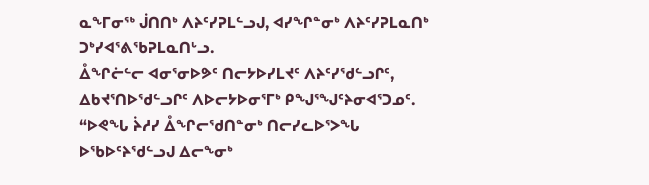ᓇᖕᒥᓂᖅ ᒎᑎᑎᒃ ᐱᔨᑦᓯᕈᒪᓪᓗᒍ, ᐊᓯᖏᓐᓂᒃ ᐱᔨᑦᓯᕈᒪᓇᑎᒃ ᑐᒃᓯᐊᕐᕕᖃᕈᒪᓇᑎᒡᓗ.
ᐂᖏᓖᓪᓕ ᐊᓂᕐᓂᐅᕗᑦ ᑎᓕᔭᐅᓯᒪᔪᑦ ᐱᔨᑦᓯᖁᓪᓗᒋᑦ, ᐃᑲᔪᕐᑎᐅᖁᓪᓗᒋᑦ ᐱᐅᓕᔭᐅᓂᕐᒥᒃ ᑭᖑᕐᖑᑦᔨᓂᐊᕐᑐᓄᑦ.
“ᐅᕙᖓ ᔩᓱᓯ ᐂᖏᓕᖁᑎᓐᓂᒃ ᑎᓕᓯᓚᐅᕐᐳᖓ ᐅᖃᐅᑦᔨᖁᓪᓗᒍ ᐃᓕᖕᓂᒃ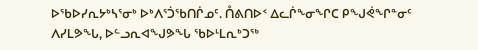ᐅᖃᐅᓯᕆᔭᒃᓴᕐᓂᒃ ᐅᒃᐱᕐᑑᖃᑎᒌᓄᑦ. ᑍᕕᑎᐅᑉ ᐃᓚᒌᖕᓂᖏᑕ ᑭᖑᕚᖏᓐᓂᑦ ᐱᓯᒪᕗᖓ, ᐅᓪᓗᕆᐊᖑᕗᖓ ᖃᐅᒻᒪᕆᒃᑐᖅ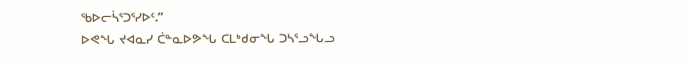ᖃᐅᓕᓵᕐᑐᕐᓯᐅᑦ.”
ᐅᕙᖓ ᔪᐊᓇᓯ ᑖᓐᓇᐅᕗᖓ ᑕᒪᒃᑯᓂᖓ ᑐᓴᕐᓗᖓᓗ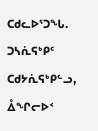ᑕᑯᓚᐅᕐᑐᖓ. ᑐᓴᕇᕋᒃᑭᑦ ᑕᑯᔭᕇᕋᒃᑭᓪᓗ, ᐂᖏᓕᐅᑉ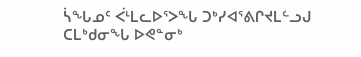ᓵᖓᓄᑦ ᐹᒻᒪᓚᐅᕐᐳᖓ ᑐᒃᓯᐊᕐᕕᒋᔪᒪᓪᓗᒍ ᑕᒪᒃᑯᓂᖓ ᐅᕙᓐᓂᒃ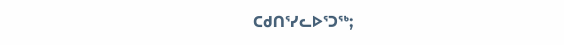ᑕᑯᑎᕐᓯᓚᐅᕐᑐᖅ;